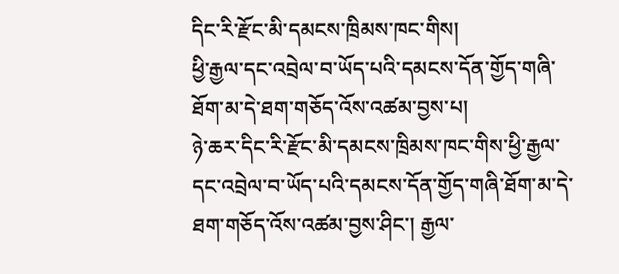དིང་རི་རྫོང་མི་དམངས་ཁྲིམས་ཁང་གིས།
ཕྱི་རྒྱལ་དང་འབྲེལ་བ་ཡོད་པའི་དམངས་དོན་གྱོད་གཞི་ཐོག་མ་དེ་ཐག་གཅོད་འོས་འཚམ་བྱས་པ།
ཉེ་ཆར་དིང་རི་རྫོང་མི་དམངས་ཁྲིམས་ཁང་གིས་ཕྱི་རྒྱལ་དང་འབྲེལ་བ་ཡོད་པའི་དམངས་དོན་གྱོད་གཞི་ཐོག་མ་དེ་ཐག་གཅོད་འོས་འཚམ་བྱས་ཤིང་། རྒྱལ་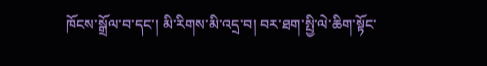ཁོངས་སྒྲོལ་བ་དང་། མི་རིགས་མི་འདྲ་བ། བར་ཐག་སྤྱི་ལེ་ཆིག་སྟོང་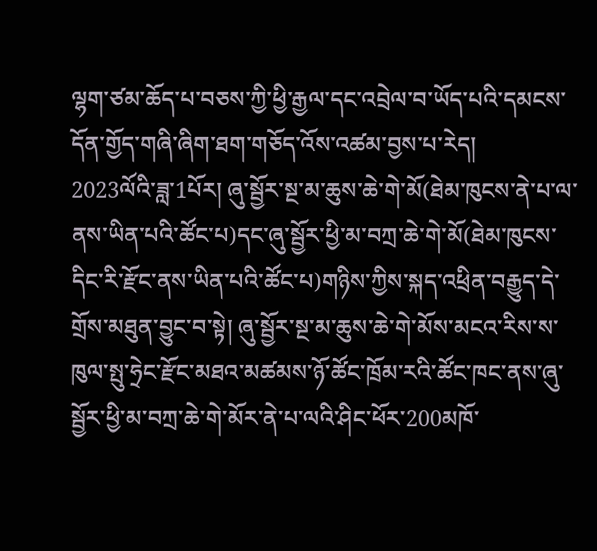ལྷག་ཙམ་ཆོད་པ་བཅས་ཀྱི་ཕྱི་རྒྱལ་དང་འབྲེལ་བ་ཡོད་པའི་དམངས་དོན་གྱོད་གཞི་ཞིག་ཐག་གཅོད་འོས་འཚམ་བྱས་པ་རེད།
2023ལོའི་ཟླ་1པོར། ཞུ་སྦྱོར་སྔ་མ་ཆུས་ཆེ་གེ་མོ(ཐེམ་ཁུངས་ནེ་པ་ལ་ནས་ཡིན་པའི་ཚོང་པ)དང་ཞུ་སྦྱོར་ཕྱི་མ་བཀྲ་ཆེ་གེ་མོ(ཐེམ་ཁུངས་དིང་རི་རྫོང་ནས་ཡིན་པའི་ཚོང་པ)གཉིས་ཀྱིས་སྐད་འཕྲིན་བརྒྱུད་དེ་གྲོས་མཐུན་བྱུང་བ་སྟེ། ཞུ་སྦྱོར་སྔ་མ་ཆུས་ཆེ་གེ་མོས་མངའ་རིས་ས་ཁུལ་སྤུ་ཧྲེང་རྫོང་མཐའ་མཚམས་ཉོ་ཚོང་ཁྲོམ་རའི་ཚོང་ཁང་ནས་ཞུ་སྦྱོར་ཕྱི་མ་བཀྲ་ཆེ་གེ་མོར་ནེ་པ་ལའི་ཤིང་ཕོར་200མཁོ་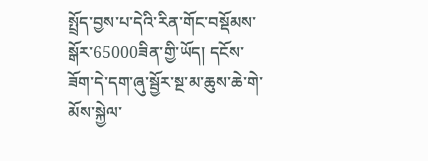སྤྲོད་བྱས་པ་དེའི་རིན་གོང་བསྡོམས་སྒོར་65000ཟིན་གྱི་ཡོད། དངོས་ཟོག་དེ་དག་ཞུ་སྦྱོར་སྔ་མ་ཆུས་ཆེ་གེ་མོས་སྐྱེལ་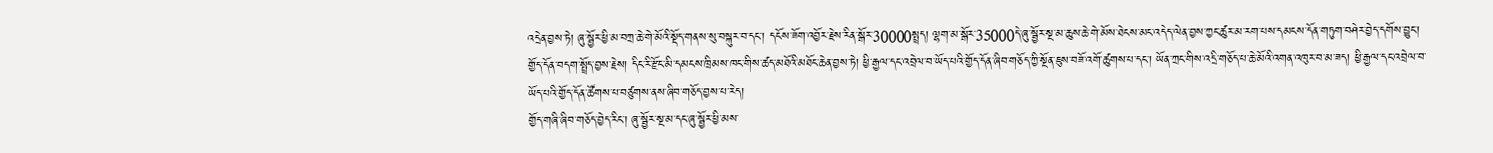འདྲེན་བྱས་ཏེ། ཞུ་སྦྱོར་ཕྱི་མ་བཀྲ་ཆེ་གེ་མོའི་སྡོད་གནས་སུ་བསྐུར་བ་དང་། དངོས་ཟོག་འབྱོར་རྗེས་རིན་སྒོར་30000སྤྲད། ལྷག་མ་སྒོར་35000དེ་ཞུ་སྦྱོར་སྔ་མ་ཆུས་ཆེ་གེ་མོས་ཐེངས་མང་འདེད་ལེན་བྱས་ཀྱང་ཚུར་མ་རག་པས་དམངས་དོན་གཏུག་བཤེར་བྱེད་དགོས་བྱུང་།
གྱོད་དོན་བདག་སྤྲོད་བྱས་རྗེས། དིང་རི་རྫོང་མི་དམངས་ཁྲིམས་ཁང་གིས་ཚད་མཐོའི་མཐོང་ཆེན་བྱས་ཏེ། ཕྱི་རྒྱལ་དང་འབྲེལ་བ་ཡོད་པའི་གྱོད་དོན་ཞིབ་གཅོད་ཀྱི་སྔོན་ཇུས་བཟོ་འགོ་ཚུགས་པ་དང་། ཡོན་ཀྲང་གིས་འདྲི་གཅོད་པ་ཆེ་མོའི་འགན་འཁུར་བ་མ་ཟད། ཕྱི་རྒྱལ་དང་འབྲེལ་བ་ཡོད་པའི་གྱོད་དོན་ཚོགས་པ་བཙུགས་ནས་ཞིབ་གཅོད་བྱས་པ་རེད།
གྱོད་གཞི་ཞིབ་གཅོད་བྱེད་རིང་། ཞུ་སྦྱོར་སྔ་མ་དང་ཞུ་སྦྱོར་ཕྱི་མས་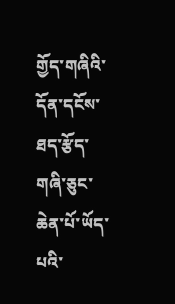གྱོད་གཞིའི་དོན་དངོས་ཐད་རྩོད་གཞི་ཅུང་ཆེན་པོ་ཡོད་པའི་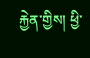རྐྱེན་གྱིས། ཕྱི་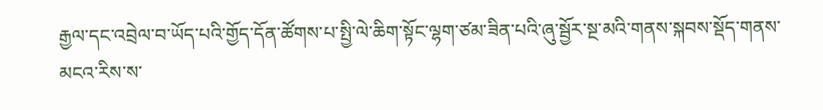རྒྱལ་དང་འབྲེལ་བ་ཡོད་པའི་གྱོད་དོན་ཚོགས་པ་སྤྱི་ལེ་ཆིག་སྟོང་ལྷག་ཙམ་ཟིན་པའི་ཞུ་སྦྱོར་སྔ་མའི་གནས་སྐབས་སྡོད་གནས་མངའ་རིས་ས་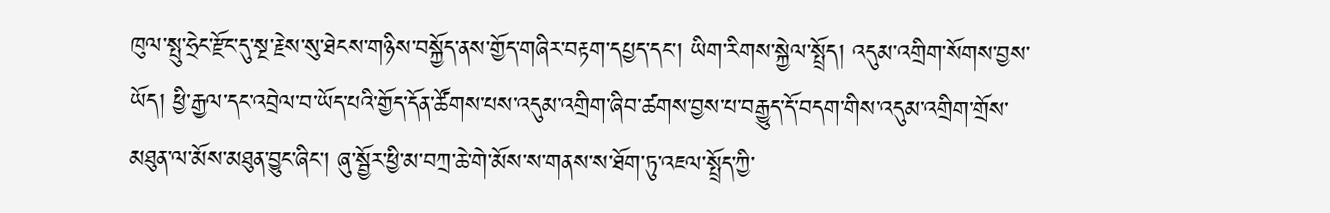ཁུལ་སྤུ་ཧྲེང་རྫོང་དུ་སྔ་རྗེས་སུ་ཐེངས་གཉིས་བསྐྱོད་ནས་གྱོད་གཞིར་བརྟག་དཔྱད་དང་། ཡིག་རིགས་སྐྱེལ་སྤྲོད། འདུམ་འགྲིག་སོགས་བྱས་ཡོད། ཕྱི་རྒྱལ་དང་འབྲེལ་བ་ཡོད་པའི་གྱོད་དོན་ཚོགས་པས་འདུམ་འགྲིག་ཞིབ་ཚགས་བྱས་པ་བརྒྱུད་དོ་བདག་གིས་འདུམ་འགྲིག་གྲོས་མཐུན་ལ་མོས་མཐུན་བྱུང་ཞིང་། ཞུ་སྦྱོར་ཕྱི་མ་བཀྲ་ཆེ་གེ་མོས་ས་གནས་ས་ཐོག་ཏུ་འཇལ་སྤྲོད་ཀྱི་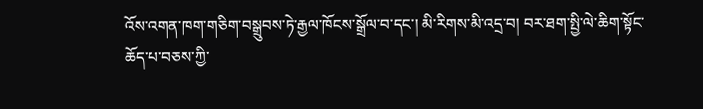འོས་འགན་ཁག་གཅིག་བསྒྲུབས་ཏེ་རྒྱལ་ཁོངས་སྒྲོལ་བ་དང་། མི་རིགས་མི་འདྲ་བ། བར་ཐག་སྤྱི་ལེ་ཆིག་སྟོང་ཆོད་པ་བཅས་ཀྱི་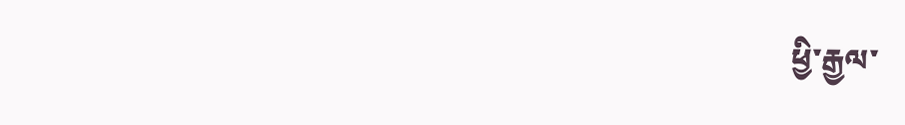ཕྱི་རྒྱལ་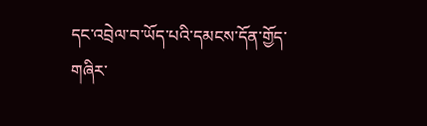དང་འབྲེལ་བ་ཡོད་པའི་དམངས་དོན་གྱོད་གཞིར་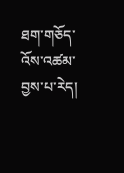ཐག་གཅོད་འོས་འཚམ་བྱས་པ་རེད།